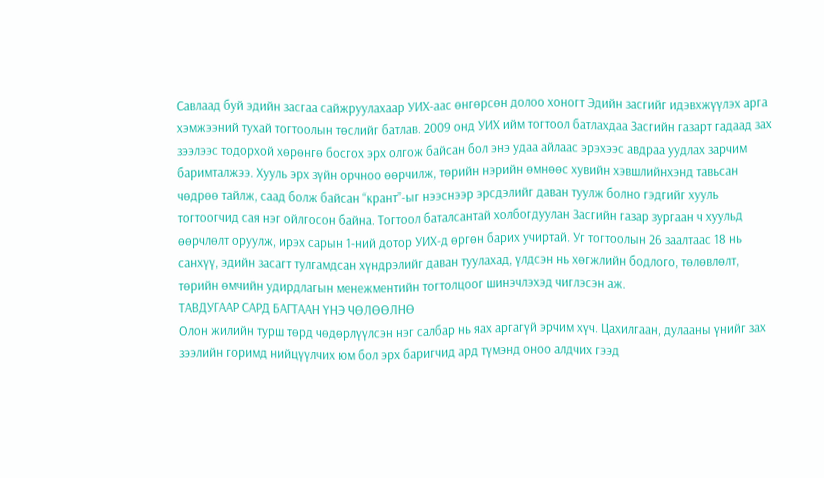Савлаад буй эдийн засгаа сайжруулахаар УИХ-аас өнгөрсөн долоо хоногт Эдийн засгийг идэвхжүүлэх арга хэмжээний тухай тогтоолын төслийг батлав. 2009 онд УИХ ийм тогтоол батлахдаа Засгийн газарт гадаад зах зээлээс тодорхой хөрөнгө босгох эрх олгож байсан бол энэ удаа айлаас эрэхээс авдраа уудлах зарчим баримталжээ. Хууль эрх зүйн орчноо өөрчилж, төрийн нэрийн өмнөөс хувийн хэвшлийнхэнд тавьсан чөдрөө тайлж, саад болж байсан “крант”-ыг нээснээр эрсдэлийг даван туулж болно гэдгийг хууль тогтоогчид сая нэг ойлгосон байна. Тогтоол баталсантай холбогдуулан Засгийн газар зургаан ч хуульд өөрчлөлт оруулж, ирэх сарын 1-ний дотор УИХ-д өргөн барих учиртай. Уг тогтоолын 26 заалтаас 18 нь санхүү, эдийн засагт тулгамдсан хүндрэлийг даван туулахад, үлдсэн нь хөгжлийн бодлого, төлөвлөлт, төрийн өмчийн удирдлагын менежментийн тогтолцоог шинэчлэхэд чиглэсэн аж.
ТАВДУГААР САРД БАГТААН ҮНЭ ЧӨЛӨӨЛНӨ
Олон жилийн турш төрд чөдөрлүүлсэн нэг салбар нь яах аргагүй эрчим хүч. Цахилгаан, дулааны үнийг зах зээлийн горимд нийцүүлчих юм бол эрх баригчид ард түмэнд оноо алдчих гээд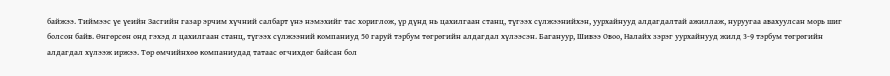байжээ. Тиймээс үе үеийн Засгийн газар эрчим хүчний салбарт үнэ нэмэхийг тас хориглож, үр дүнд нь цахилгаан станц, түгээх сүлжээнийхэн, уурхайнууд алдагдалтай ажиллаж, нуруугаа авахуулсан морь шиг болсон байв. Өнгөрсөн онд гэхэд л цахилгаан станц, түгээх сүлжээний компаниуд 50 гаруй тэрбум төгрөгийн алдагдал хүлээсэн. Багануур, Шивээ Овоо, Налайх зэрэг уурхайнууд жилд 3-9 тэрбум төгрөгийн алдагдал хүлээж иржээ. Төр өмчийнхөө компаниудад татаас өгчихдөг байсан бол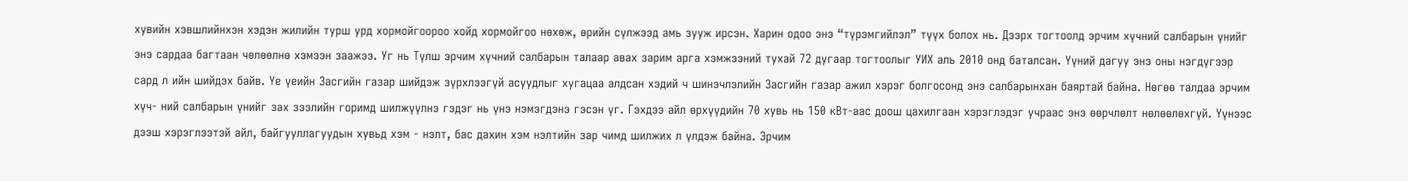хувийн хэвшлийнхэн хэдэн жилийн турш урд хормойгоороо хойд хормойгоо нөхөж, өрийн сүлжээд амь зууж ирсэн. Харин одоо энэ “түрэмгийлэл” түүх болох нь. Дээрх тогтоолд эрчим хүчний салбарын үнийг энэ сардаа багтаан чөлөөлнө хэмээн заажээ. Уг нь Түлш эрчим хүчний салбарын талаар авах зарим арга хэмжээний тухай 72 дугаар тогтоолыг УИХ аль 2010 онд баталсан. Үүний дагуу энэ оны нэгдүгээр сард л ийн шийдэх байв. Үе үеийн Засгийн газар шийдэж зүрхлээгүй асуудлыг хугацаа алдсан хэдий ч шинэчлэлийн Засгийн газар ажил хэрэг болгосонд энэ салбарынхан баяртай байна. Нөгөө талдаа эрчим хүч- ний салбарын үнийг зах зээлийн горимд шилжүүлнэ гэдэг нь үнэ нэмэгдэнэ гэсэн үг. Гэхдээ айл өрхүүдийн 70 хувь нь 150 кВт-аас доош цахилгаан хэрэглэдэг учраас энэ өөрчлөлт нөлөөлөхгүй. Үүнээс дээш хэрэглээтэй айл, байгууллагуудын хувьд хэм - нэлт, бас дахин хэм нэлтийн зар чимд шилжих л үлдэж байна. Эрчим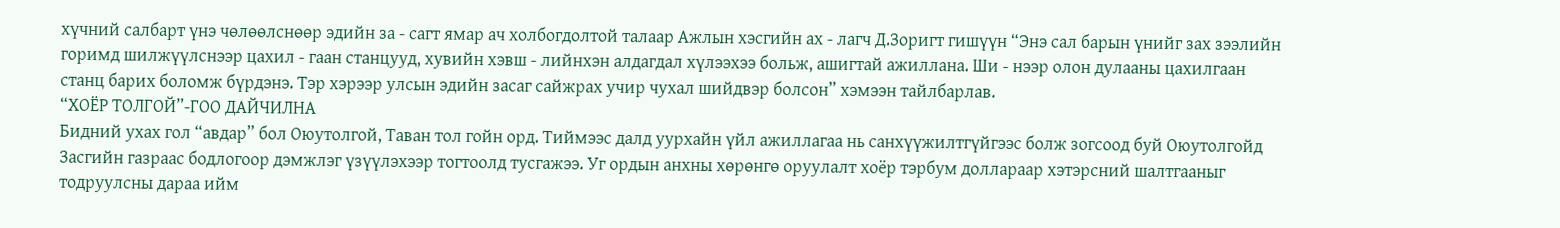хүчний салбарт үнэ чөлөөлснөөр эдийн за - сагт ямар ач холбогдолтой талаар Ажлын хэсгийн ах - лагч Д.Зоригт гишүүн “Энэ сал барын үнийг зах зээлийн горимд шилжүүлснээр цахил - гаан станцууд, хувийн хэвш - лийнхэн алдагдал хүлээхээ больж, ашигтай ажиллана. Ши - нээр олон дулааны цахилгаан станц барих боломж бүрдэнэ. Тэр хэрээр улсын эдийн засаг сайжрах учир чухал шийдвэр болсон” хэмээн тайлбарлав.
“ХОЁР ТОЛГОЙ”-ГОО ДАЙЧИЛНА
Бидний ухах гол “авдар” бол Оюутолгой, Таван тол гойн орд. Тиймээс далд уурхайн үйл ажиллагаа нь санхүүжилтгүйгээс болж зогсоод буй Оюутолгойд Засгийн газраас бодлогоор дэмжлэг үзүүлэхээр тогтоолд тусгажээ. Уг ордын анхны хөрөнгө оруулалт хоёр тэрбум доллараар хэтэрсний шалтгааныг тодруулсны дараа ийм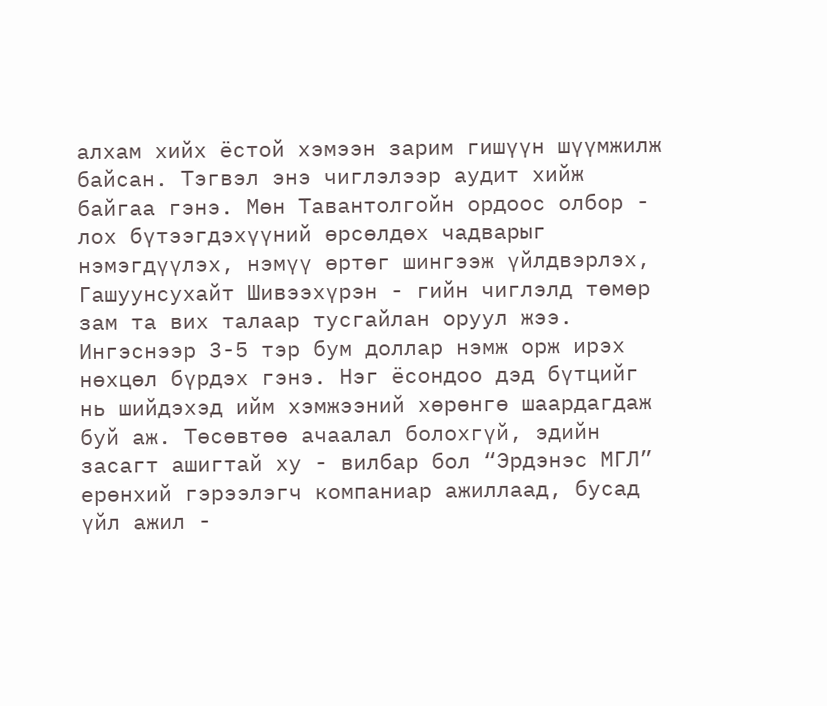алхам хийх ёстой хэмээн зарим гишүүн шүүмжилж байсан. Тэгвэл энэ чиглэлээр аудит хийж байгаа гэнэ. Мөн Тавантолгойн ордоос олбор - лох бүтээгдэхүүний өрсөлдөх чадварыг нэмэгдүүлэх, нэмүү өртөг шингээж үйлдвэрлэх, Гашуунсухайт Шивээхүрэн - гийн чиглэлд төмөр зам та вих талаар тусгайлан оруул жээ. Ингэснээр 3-5 тэр бум доллар нэмж орж ирэх нөхцөл бүрдэх гэнэ. Нэг ёсондоо дэд бүтцийг нь шийдэхэд ийм хэмжээний хөрөнгө шаардагдаж буй аж. Төсөвтөө ачаалал болохгүй, эдийн засагт ашигтай ху - вилбар бол “Эрдэнэс МГЛ” ерөнхий гэрээлэгч компаниар ажиллаад, бусад үйл ажил -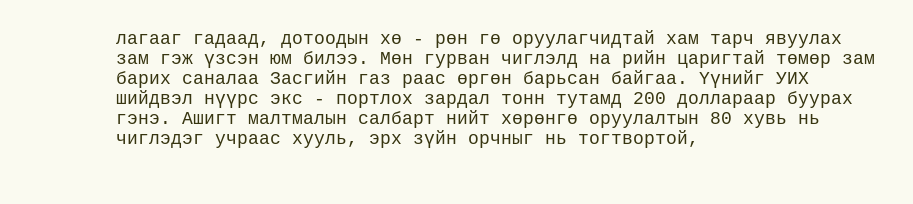лагааг гадаад, дотоодын хө - рөн гө оруулагчидтай хам тарч явуулах зам гэж үзсэн юм билээ. Мөн гурван чиглэлд на рийн царигтай төмөр зам барих саналаа Засгийн газ раас өргөн барьсан байгаа. Үүнийг УИХ шийдвэл нүүрс экс - портлох зардал тонн тутамд 200 доллараар буурах гэнэ. Ашигт малтмалын салбарт нийт хөрөнгө оруулалтын 80 хувь нь чиглэдэг учраас хууль, эрх зүйн орчныг нь тогтвортой,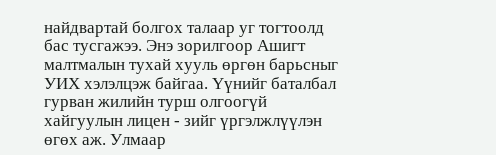найдвартай болгох талаар уг тогтоолд бас тусгажээ. Энэ зорилгоор Ашигт малтмалын тухай хууль өргөн барьсныг УИХ хэлэлцэж байгаа. Үүнийг баталбал гурван жилийн турш олгоогүй хайгуулын лицен - зийг үргэлжлүүлэн өгөх аж. Улмаар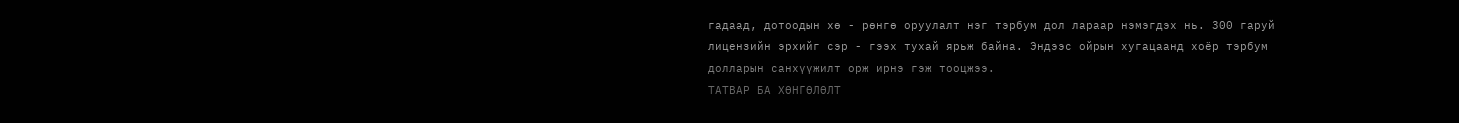гадаад, дотоодын хө - рөнгө оруулалт нэг тэрбум дол лараар нэмэгдэх нь. 300 гаруй лицензийн эрхийг сэр - гээх тухай ярьж байна. Эндээс ойрын хугацаанд хоёр тэрбум долларын санхүүжилт орж ирнэ гэж тооцжээ.
ТАТВАР БА ХӨНГӨЛӨЛТ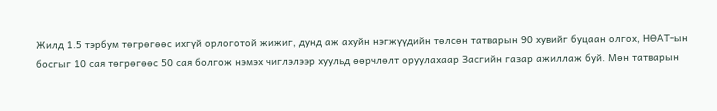Жилд 1.5 тэрбум төгрөгөөс ихгүй орлоготой жижиг, дунд аж ахуйн нэгжүүдийн төлсөн татварын 90 хувийг буцаан олгох, НӨАТ-ын босгыг 10 сая төгрөгөөс 50 сая болгож нэмэх чиглэлээр хуульд өөрчлөлт оруулахаар Засгийн газар ажиллаж буй. Мөн татварын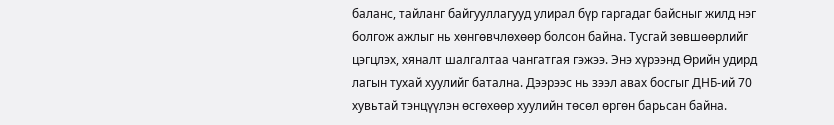баланс, тайланг байгууллагууд улирал бүр гаргадаг байсныг жилд нэг болгож ажлыг нь хөнгөвчлөхөөр болсон байна. Тусгай зөвшөөрлийг цэгцлэх, хяналт шалгалтаа чангатгая гэжээ. Энэ хүрээнд Өрийн удирд лагын тухай хуулийг батална. Дээрээс нь зээл авах босгыг ДНБ-ий 70 хувьтай тэнцүүлэн өсгөхөөр хуулийн төсөл өргөн барьсан байна.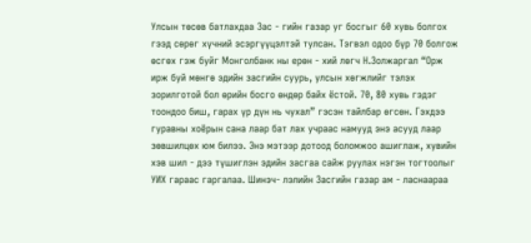Улсын төсөв батлахдаа Зас - гийн газар уг босгыг 60 хувь болгох гээд сөрөг хүчний эсэргүүцэлтэй тулсан. Тэгвэл одоо бүр 70 болгож өсгөх гэж буйг Монголбанк ны ерөн - хий лөгч Н.Золжаргал “Орж ирж буй мөнгө эдийн засгийн суурь, улсын хөгжлийг тэлэх зорилготой бол өрийн босго өндөр байх ёстой. 70, 80 хувь гэдэг тоондоо биш, гарах үр дүн нь чухал” гэсэн тайлбар өгсөн. Гэхдээ гуравны хоёрын сана лаар бат лах учраас намууд энэ асууд лаар зөвшилцөх юм билээ. Энэ мэтээр дотоод боломжоо ашиглаж, хувийн хэв шил - дээ түшиглэн эдийн засгаа сайж руулах нэгэн тогтоолыг УИХ гараас гаргалаа. Шинэч- лэлийн Засгийн газар ам - ласнаараа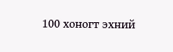100 хоногт эхний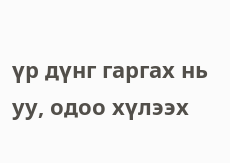үр дүнг гаргах нь уу, одоо хүлээх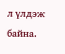л үлдэж байна.